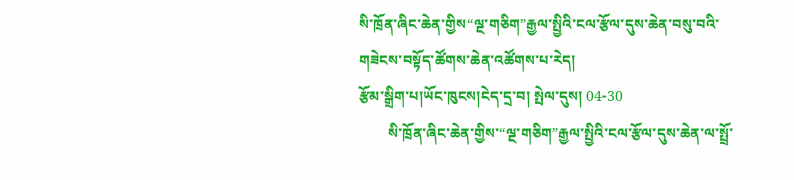སི་ཁྲོན་ཞིང་ཆེན་གྱིས“ལྔ་གཅིག”རྒྱལ་སྤྱིའི་ངལ་རྩོལ་དུས་ཆེན་བསུ་བའི་གཟེངས་བསྟོད་ཚོགས་ཆེན་འཚོགས་པ་རེད།
རྩོམ་སྒྲིག་པ།ཡོང་ཁུངས།ངེད་དྲ་བ། སྤེལ་དུས། 04-30
        སི་ཁྲོན་ཞིང་ཆེན་གྱིས་“ལྔ་གཅིག”རྒྱལ་སྤྱིའི་ངལ་རྩོལ་དུས་ཆེན་ལ་སྤྲོ་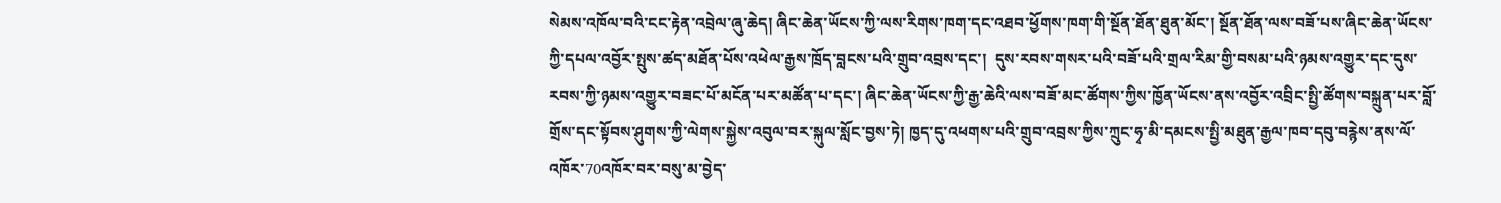སེམས་འཁོལ་བའི་ངང་རྟེན་འབྲེལ་ཞུ་ཆེད། ཞིང་ཆེན་ཡོངས་ཀྱི་ལས་རིགས་ཁག་དང་འཐབ་ཕྱོགས་ཁག་གི་སྔོན་ཐོན་ཐུན་མོང་། སྔོན་ཐོན་ལས་བཟོ་པས་ཞིང་ཆེན་ཡོངས་ཀྱི་དཔལ་འབྱོར་སྤུས་ཚད་མཐོན་པོས་འཕེལ་རྒྱས་ཁྲོད་བླངས་པའི་གྲུབ་འབྲས་དང་།  དུས་རབས་གསར་པའི་བཟོ་པའི་གྲལ་རིམ་གྱི་བསམ་པའི་ཉམས་འགྱུར་དང་དུས་རབས་ཀྱི་ཉམས་འགྱུར་བཟང་པོ་མངོན་པར་མཚོན་པ་དང་། ཞིང་ཆེན་ཡོངས་ཀྱི་རྒྱ་ཆེའི་ལས་བཟོ་མང་ཚོགས་ཀྱིས་ཁྱོན་ཡོངས་ནས་འབྱོར་འབྲིང་སྤྱི་ཚོགས་བསྐྲུན་པར་བློ་གྲོས་དང་སྟོབས་ཤུགས་ཀྱི་ལེགས་སྐྱེས་འབུལ་བར་སྐུལ་སློང་བྱས་ཏེ། ཁྱད་དུ་འཕགས་པའི་གྲུབ་འབྲས་ཀྱིས་ཀྲུང་ཧྭ་མི་དམངས་སྤྱི་མཐུན་རྒྱལ་ཁབ་དབུ་བརྙེས་ནས་ལོ་འཁོར་70འཁོར་བར་བསུ་མ་བྱེད་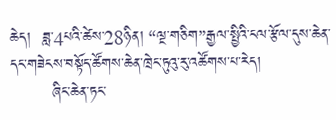ཆེད།  ཟླ་4པའི་ཚེས་28ཉིན། “ལྔ་གཅིག”རྒྱལ་སྤྱིའི་ངལ་རྩོལ་དུས་ཆེན་དང་གཟེངས་བསྟོད་ཚོགས་ཆེན་ཁྲེང་ཏུའུ་རུ་འཚོགས་པ་རེད།
        ཞིང་ཆེན་ཏང་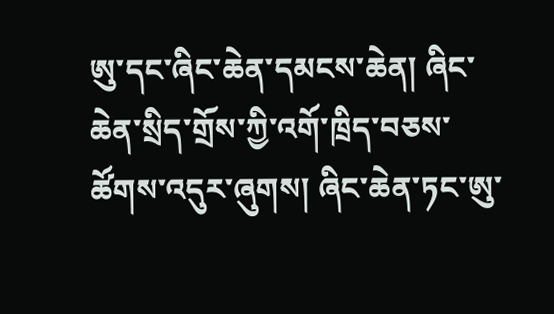ཨུ་དང་ཞིང་ཆེན་དམངས་ཆེན། ཞིང་ཆེན་སྲིད་གྲོས་ཀྱི་འགོ་ཁྲིད་བཅས་ཚོགས་འདུར་ཞུགས། ཞིང་ཆེན་ཏང་ཨུ་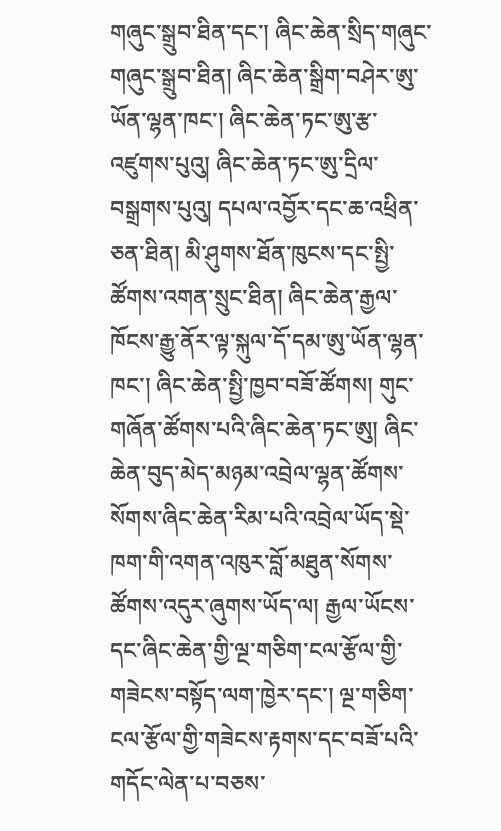གཞུང་སྒྲུབ་ཐིན་དང་། ཞིང་ཆེན་སྲིད་གཞུང་གཞུང་སྒྲུབ་ཐིན། ཞིང་ཆེན་སྒྲིག་བཤེར་ཨུ་ཡོན་ལྷན་ཁང་། ཞིང་ཆེན་ཏང་ཨུ་རྩ་འཛུགས་པུའུ། ཞིང་ཆེན་ཏང་ཨུ་དྲིལ་བསྒྲགས་པུའུ། དཔལ་འབྱོར་དང་ཆ་འཕྲིན་ཅན་ཐིན། མི་ཤུགས་ཐོན་ཁུངས་དང་སྤྱི་ཚོགས་འགན་སྲུང་ཐིན། ཞིང་ཆེན་རྒྱལ་ཁོངས་རྒྱུ་ནོར་ལྟ་སྐུལ་དོ་དམ་ཨུ་ཡོན་ལྷན་ཁང་། ཞིང་ཆེན་སྤྱི་ཁྱབ་བཟོ་ཚོགས། གུང་གཞོན་ཚོགས་པའི་ཞིང་ཆེན་ཏང་ཨུ། ཞིང་ཆེན་བུད་མེད་མཉམ་འབྲེལ་ལྷན་ཚོགས་སོགས་ཞིང་ཆེན་རིམ་པའི་འབྲེལ་ཡོད་སྡེ་ཁག་གི་འགན་འཁུར་བློ་མཐུན་སོགས་ཚོགས་འདུར་ཞུགས་ཡོད་ལ། རྒྱལ་ཡོངས་དང་ཞིང་ཆེན་གྱི་ལྔ་གཅིག་ངལ་རྩོལ་གྱི་གཟེངས་བསྟོད་ལག་ཁྱེར་དང་། ལྔ་གཅིག་ངལ་རྩོལ་གྱི་གཟེངས་རྟགས་དང་བཟོ་པའི་གདོང་ལེན་པ་བཅས་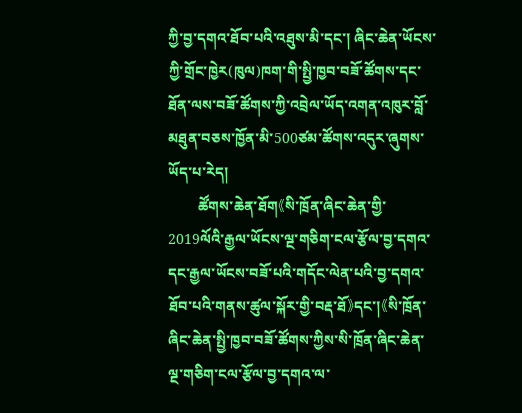ཀྱི་བྱ་དགའ་ཐོབ་པའི་འཐུས་མི་དང་། ཞིང་ཆེན་ཡོངས་ཀྱི་གྲོང་ཁྱེར(ཁུལ)ཁག་གི་སྤྱི་ཁྱབ་བཟོ་ཚོགས་དང་ཐོན་ལས་བཟོ་ཚོགས་ཀྱི་འབྲེལ་ཡོད་འགན་འཁུར་བློ་མཐུན་བཅས་ཁྱོན་མི་500ཙམ་ཚོགས་འདུར་ཞུགས་ཡོད་པ་རེད།
        ཚོགས་ཆེན་ཐོག《སི་ཁྲོན་ཞིང་ཆེན་གྱི་2019ལོའི་རྒྱལ་ཡོངས་ལྔ་གཅིག་ངལ་རྩོལ་བྱ་དགའ་དང་རྒྱལ་ཡོངས་བཟོ་པའི་གདོང་ལེན་པའི་བྱ་དགའ་ཐོབ་པའི་གནས་ཚུལ་སྐོར་གྱི་བརྡ་ཐོ》དང་།《སི་ཁྲོན་ཞིང་ཆེན་སྤྱི་ཁྱབ་བཟོ་ཚོགས་ཀྱིས་སི་ཁྲོན་ཞིང་ཆེན་ལྔ་གཅིག་ངལ་རྩོལ་བྱ་དགའ་ལ་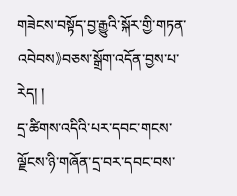གཟེངས་བསྟོད་བྱ་རྒྱུའི་སྐོར་གྱི་གཏན་འབེབས》བཅས་སྒྲོག་འདོན་བྱས་པ་རེད། །
དྲ་ཚིགས་འདིའི་པར་དབང་གངས་ལྗོངས་ཉི་གཞོན་དྲ་བར་དབང་བས་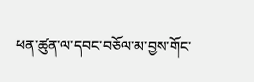ཕན་ཚུན་ལ་དབང་བཅོལ་མ་བྱས་གོང་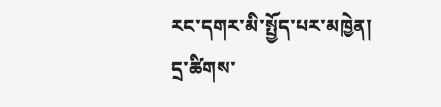རང་དགར་མི་སྤྱོད་པར་མཁྱེན།
དྲ་ཚིགས་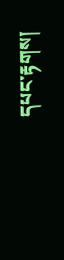དཔང་རྟགས།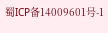蜀ICP备14009601号-1